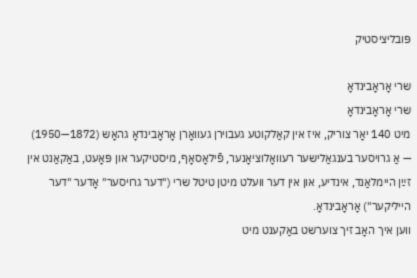פּובליציסטיק

שרי אָראָבינדאָ
שרי אָראָבינדאָ
מיט 140 יאָר צוריק, איז אין קאַלקוטע געבוירן געוואָרן אָראָבינדאָ גהאָש (1872—1950) — אַ גרויסער בענגאַלישער רעוואָלוציאָנער, פֿילאָסאָף, מיסטיקער און פּאָעט, באַקאַנט אין זײַן היימלאַנד, אינדיע, און אין דער וועלט מיטן טיטל שרי ("דער גרויסער" אָדער "דער הייליקער") אָראָבינדאָ.
ווען איך האָב זיך צוערשט באַקענט מיט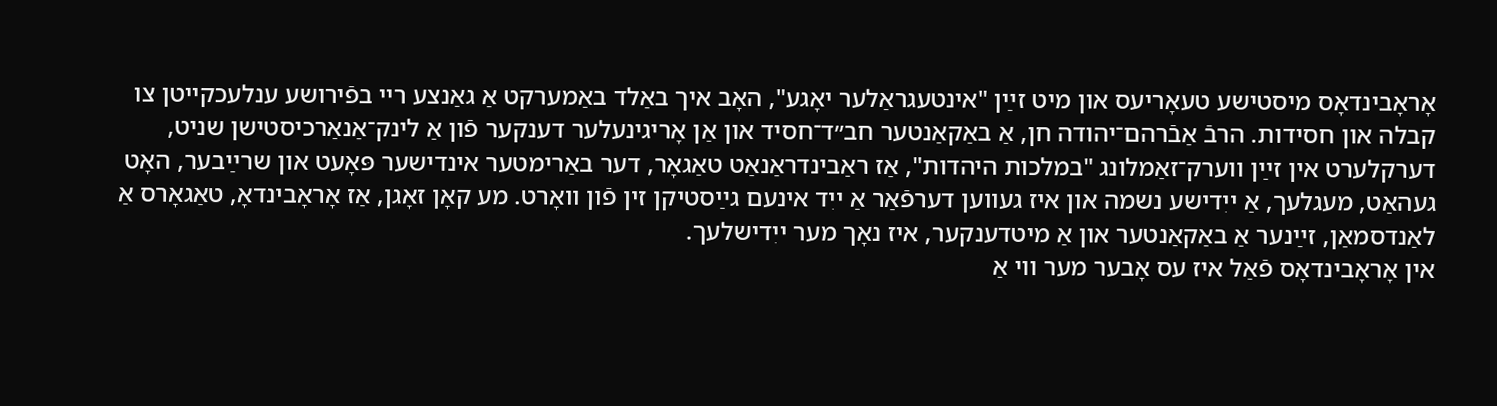אָראָבינדאָס מיסטישע טעאָריעס און מיט זײַן "אינטעגראַלער יאָגע", האָב איך באַלד באַמערקט אַ גאַנצע ריי בפֿירושע ענלעכקייטן צו קבלה און חסידות. הרבֿ אַבֿרהם־יהודה חן, אַ באַקאַנטער חב״ד־חסיד און אַן אָריגינעלער דענקער פֿון אַ לינק־אַנאַרכיסטישן שניט, דערקלערט אין זײַן ווערק־זאַמלונג "במלכות היהדות", אַז ראַבינדראַנאַט טאַגאָר, דער באַרימטער אינדישער פּאָעט און שרײַבער, האָט געהאַט, מעגלעך, אַ ייִדישע נשמה און איז געווען דערפֿאַר אַ ייִד אינעם גײַסטיקן זין פֿון וואָרט. מע קאָן זאָגן, אַז אָראָבינדאָ, טאַגאָרס אַ לאַנדסמאַן, זײַנער אַ באַקאַנטער און אַ מיטדענקער, איז נאָך מער ייִדישלעך.
אין אָראָבינדאָס פֿאַל איז עס אָבער מער ווי אַ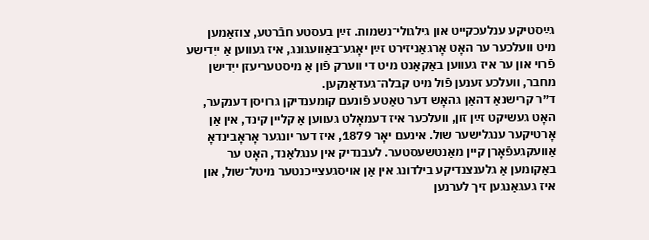גײַסטיקע ענלעכקייט און גילגולי־נשמות. זײַן בעסטע חבֿרטע, צוזאַמען מיט וועלכער ער האָט אָרגאַניזירט זײַן יאָגע־באַוועגונג, איז געווען אַ ייִדישע פֿרוי און ער איז געווען באַקאַנט מיט די ווערק פֿון אַ מיסטעריעזן ייִדישן מחבר, וועלכע זענען פֿול מיט קבלה־געדאַנקען.
ד״ר קרישנאַ דהאַן גהאָש דער טאַטע פֿונעם קומענדיקן גרויסן דענקער, האָט געשיקט זײַן זון, וועלכער איז דעמאָלט געווען אַ קליין קינד, אין אַן אָרטיקער ענגלישער שול. אינעם יאָר 1879, איז דער יונגער אָראָבינדאָ אַוועקגעפֿאָרן קיין מאַנטשעסטער. לעבנדיק אין ענגלאַנד, האָט ער באַקומען אַ גלענצנדיקע בילדונג אין אַן אויסגעצייכנטער מיטל־שול, און איז געגאַנגען זיך לערנען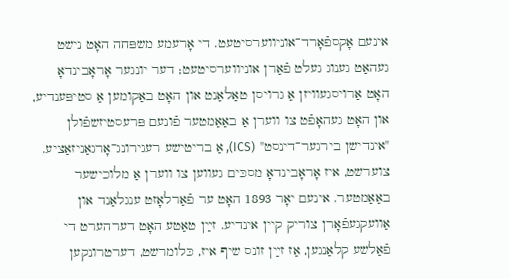אינעם אָקספֿאָרד־אוניווערסיטעט. די אָרעמע משפּחה האָט נישט געהאַט גענוג געלט פֿאַרן אוניווערסיטעט; דער יונגער אָראָבינדאָ האָט אַרויסגעוויזן אַ גרויסן טאַלאַנט און האָט באַקומען אַ סטיפּענדיע, און האָט געהאָפֿט צו ווערן אַ באַאַמטער פֿונעם פּרעסטיזשפֿולן "אינדישן בירגער־דינסט" (ICS), אַ בריטישע רעגירונג־אָרגאַניזאַציע.
צוערשט, איז אָראָבינדאָ מסכּים געווען צו ווערן אַ מלוכישער באַאַמטער. אינעם יאָר 1893 האָט ער פֿאַרלאָזט ענגלאַנד און אַוועקגעפֿאָרן צוריק קיין אינדיע. זײַן טאַטע האָט דערהערט די פֿאַלשע קלאַנגען, אַז זײַן זונס שיף איז, כּלומרשט, דערטרונקען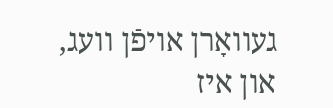געוואָרן אויפֿן וועג, און איז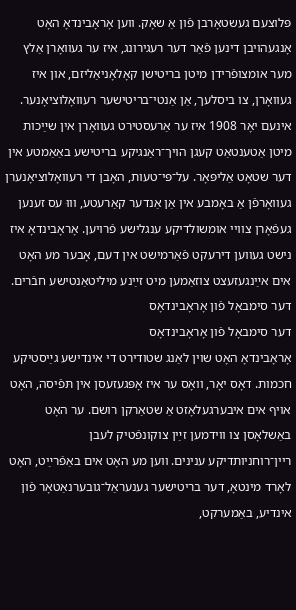פּלוצעם געשטאָרבן פֿון אַ שאָק. ווען אָראָבינדאָ האָט אָנגעהויבן דינען פֿאַר דער רעגירונג, איז ער געוואָרן אַלץ מער אומצופֿרידן מיטן בריטישן קאָלאָניאַליזם, און איז געוואָרן, צו ביסלעך, אַן אַנטי־בריטישער רעוואָלוציאָנער. אינעם יאָר 1908 איז ער אַרעסטירט געוואָרן אין שײַכות מיטן אַטענטאַט קעגן הויך־ראַנגיקע בריטישע באַאַמטע אין דער שטאָט אַליפּאָר. על־פּי־טעות, האָבן די רעוואָלוציאָנערן געוואָרפֿן אַ באָמבע אין אַן אַנדער קאַרעטע, וווּ עס זענען געפֿאָרן צוויי אומשולדיקע ענגלישע פֿרויען. אָראָבינדאָ איז נישט געווען דירעקט פֿאַרמישט אין דעם, אָבער מע האָט אים אײַנגעזעצט צוזאַמען מיט זײַנע מיליטאַנטישע חבֿרים.
דער סימבאָל פֿון אָראָבינדאָס
דער סימבאָל פֿון אָראָבינדאָס
אָראָבינדאָ האָט שוין לאַנג שטודירט די אינדישע גײַסטיקע חכמות. דאָס יאָר, וואָס ער איז אָפּגעזעסן אין תּפֿיסה, האָט אויף אים איבערגעלאָזט אַ שטאַרקן רושם. ער האָט באַשלאָסן צו ווידמען זײַן צוקונפֿטיק לעבן ריין־רוחניותדיקע ענינים. ווען מע האָט אים באַפֿרײַט, האָט לאָרד מינטאָ, דער בריטישער גענעראַל־גובערנאַטאָר פֿון אינדיע, באַמערקט,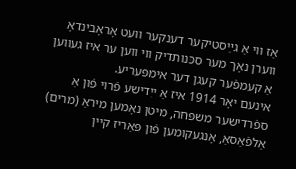אַז ווי אַ גײַסטיקער דענקער וועט אָראָבינדאָ ווערן נאָך מער סכּנותדיק ווי ווען ער איז געווען אַ קעמפֿער קעגן דער אימפּעריע.
אינעם יאָר 1914 איז אַ ייִדישע פֿרוי פֿון אַ ספֿרדישער משפּחה, מיטן נאָמען מיראַ (מרים) אַלפֿאַסאַ, אָנגעקומען פֿון פּאַריז קיין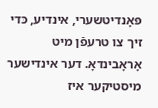פּאָנדיטשערי, אינדיע, כּדי זיך צו טרעפֿן מיט אָראָבינדאָ. דער אינדישער מיסטיקער איז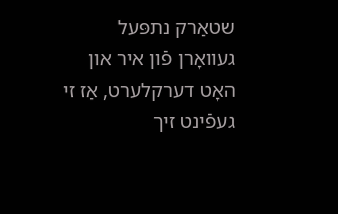שטאַרק נתפּעל געוואָרן פֿון איר און האָט דערקלערט, אַז זי געפֿינט זיך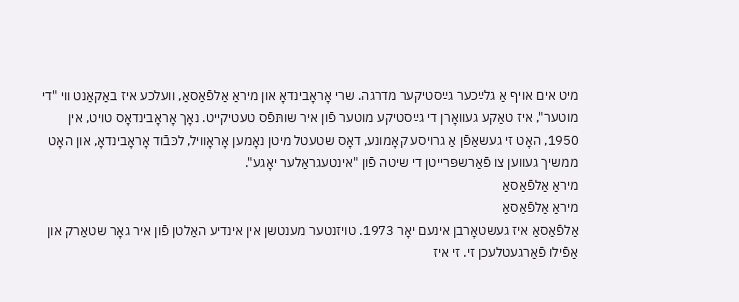מיט אים אויף אַ גלײַכער גײַסטיקער מדרגה. שרי אָראָבינדאָ און מיראַ אַלפֿאַסאַ, וועלכע איז באַקאַנט ווי "די מוטער", איז טאַקע געוואָרן די גײַסטיקע מוטער פֿון איר שותּפֿס טעטיקייט. נאָך אָראָבינדאָס טויט, אין 1950, האָט זי געשאַפֿן אַ גרויסע קאָמונע, דאָס שטעטל מיטן נאָמען אָראָוויל, לכּבֿוד אָראָבינדאָ, און האָט ממשיך געווען צו פֿאַרשפּרייטן די שיטה פֿון "אינטעגראַלער יאָגע".
מיראַ אַלפֿאַסאַ
מיראַ אַלפֿאַסאַ
אַלפֿאַסאַ איז געשטאָרבן אינעם יאָר 1973. טויזנטער מענטשן אין אינדיע האַלטן פֿון איר גאָר שטאַרק און אַפֿילו פֿאַרגעטלעכן זי. זי איז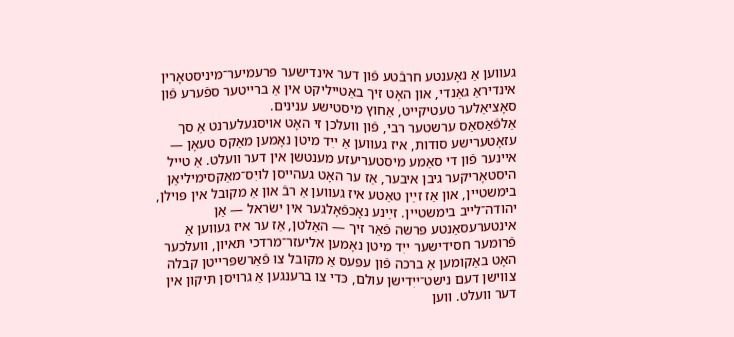געווען אַ נאָענטע חרבֿטע פֿון דער אינדישער פּרעמיער־מיניסטאָרין אינדיראַ גאַנדי, און האָט זיך באַטייליקט אין אַ ברייטער ספֿערע פֿון סאָציאַלער טעטיקייט, אַחוץ מיסטישע ענינים.
אַלפֿאַסאַס ערשטער רבי, פֿון וועלכן זי האָט אויסגעלערנט אַ סך עזאָטערישע סודות, איז געווען אַ ייִד מיטן נאָמען מאַקס טעאָן — איינער פֿון די סאַמע מיסטעריעזע מענטשן אין דער וועלט. אַ טייל היסטאָריקער גיבן איבער, אַז ער האָט געהייסן לויִס־מאַקסימיליאַן בימשטיין, און אַז זײַן טאַטע איז געווען אַ רבֿ און אַ מקובל אין פּוילן, יהודה־לייב בימשטיין. זײַנע נאָכפֿאָלגער אין ישׂראל — אַן אינטערעסאַנטע פּרשה פֿאַר זיך — האַלטן, אַז ער איז געווען אַ פֿרומער חסידישער ייִד מיטן נאָמען אליעזר־מרדכי תּאיון, וועלכער האָט באַקומען אַ ברכה פֿון עפּעס אַ מקובל צו פֿאַרשפּרייטן קבלה צווישן דעם נישט־ייִדישן עולם, כּדי צו ברענגען אַ גרויסן תּיקון אין דער וועלט. ווען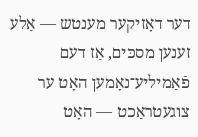דער דאָזיקער מענטש — אַלע זענען מסכּים, אַז דעם פֿאַמיליע־נאָמען האָט ער צוגעטראַכט — האָט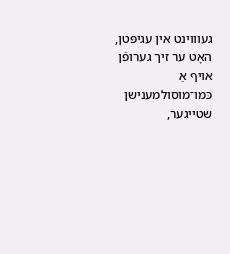געוווינט אין עגיפּטן, האָט ער זיך גערופֿן אויף אַ כּמו־מוסולמענישן שטייגער,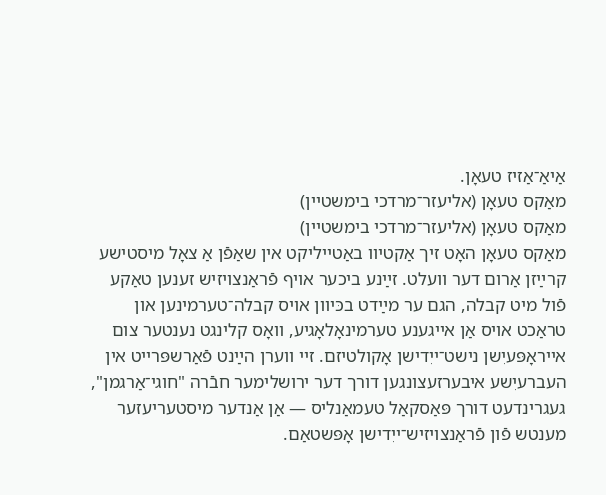אַיאַ־אַזיז טעאָן.
מאַקס טעאָן (אליעזר־מרדכי בימשטיין)
מאַקס טעאָן (אליעזר־מרדכי בימשטיין)
מאַקס טעאָן האָט זיך אַקטיוו באַטייליקט אין שאַפֿן אַ צאָל מיסטישע קרײַזן אַרום דער וועלט. זײַנע ביכער אויף פֿראַנצויזיש זענען טאַקע פֿול מיט קבלה, הגם ער מײַדט בכּיוון אויס קבלה־טערמינען און טראַכט אויס אַן אייגענע טערמינאָלאָגיע, וואָס קלינגט נענטער צום אייראָפּעיִשן נישט־ייִדישן אָקולטיזם. זיי ווערן הײַנט פֿאַרשפּרייט אין העברעיִשע איבערזעצונגען דורך דער ירושלימער חבֿרה "חוגי־אַרגמן", געגרינדעט דורך פּאַסקאַל טעמאַנליס — אַן אַנדער מיסטעריעזער מענטש פֿון פֿראַנצויזיש־ייִדישן אָפּשטאַם.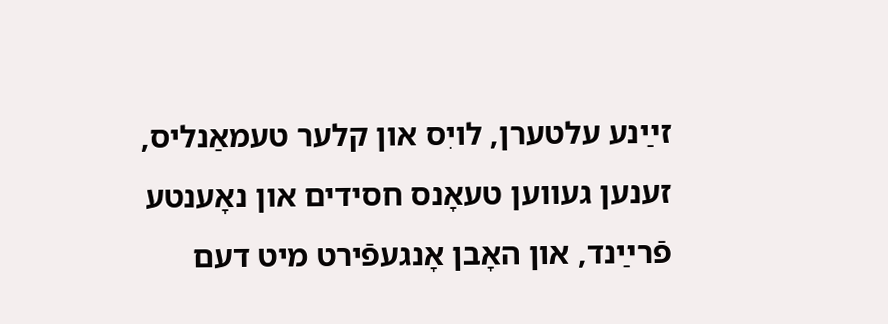זײַנע עלטערן, לויִס און קלער טעמאַנליס, זענען געווען טעאָנס חסידים און נאָענטע פֿרײַנד, און האָבן אָנגעפֿירט מיט דעם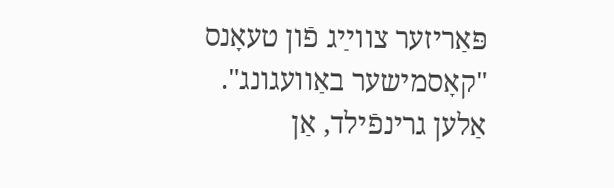פּאַריזער צווײַג פֿון טעאָנס "קאָסמישער באַוועגונג".
אַלען גרינפֿילד, אַן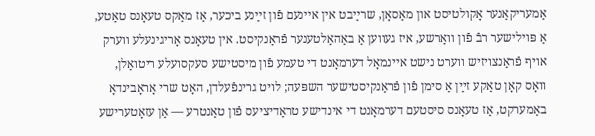אַמעריקאַנער אָקולטיסט און מאַסאָן, שרײַבט אין איינעם פֿון זײַנע ביכער, אַז מאַקס טעאָנס טאַטע, אַ פּוילישער רבֿ פֿון וואַרשע, איז געווען אַ באַהאַלטענער פֿראַנקיסט. אין טעאָנס אָריגינעלע ווערק אויף פֿראַנצויזיש ווערט נישט איינמאָל דערמאָנט די טעמע פֿון מיסטישע סעקסועלע ריטואַלן, וואָס קאָן טאַקע זײַן אַ סימן פֿון פֿראַנקיסטישער השפּעה; לויט גרינפֿעלדן, האָט שרי אָראָבינדאָ באַמערקט, אַז טעאָנס סיסטעם דערמאָנט די אינדישע טראַדיציעס פֿון טאַנטרע — אַן עזאָטערישע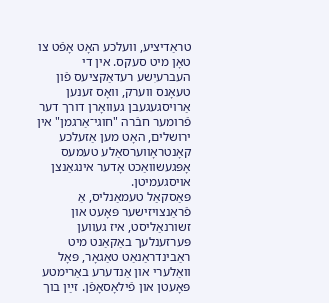טראַדיציע, וועלכע האָט אָפֿט צו טאָן מיט סעקס. אין די העברעיִשע רעדאַקציעס פֿון טעאָנס ווערק, וואָס זענען אַרויסגעגעבן געוואָרן דורך דער פֿרומער חבֿרה "חוגי־אַרגמן" אין ירושלים, האָט מען אַזעלכע קאָנטראָווערסאַלע טעמעס אָפּגעשוואַכט אָדער אינגאַנצן אויסגעמיטן.
פּאַסקאַל טעמאַנליס, אַ פֿראַנצויזישער פּאָעט און זשורנאַליסט, איז געווען פּערזענלעך באַקאַנט מיט ראַבינדראַנאַט טאַגאָר, פּאָל וואַלערי און אַנדערע באַרימטע פּאָעטן און פֿילאָסאָפֿן. זײַן בוך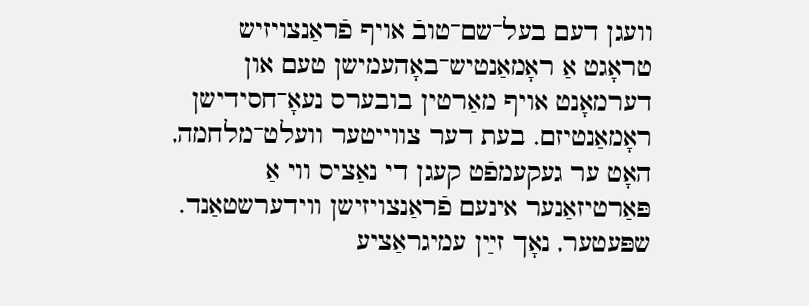וועגן דעם בעל־שם־טובֿ אויף פֿראַנצויזיש טראָגט אַ ראָמאַנטיש־באָהעמישן טעם און דערמאָנט אויף מאַרטין בובערס נעאָ־חסידישן ראָמאַנטיזם. בעת דער צווייטער וועלט־מלחמה, האָט ער געקעמפֿט קעגן די נאַציס ווי אַ פּאַרטיזאַנער אינעם פֿראַנצויזישן ווידערשטאַנד. שפּעטער, נאָך זײַן עמיגראַציע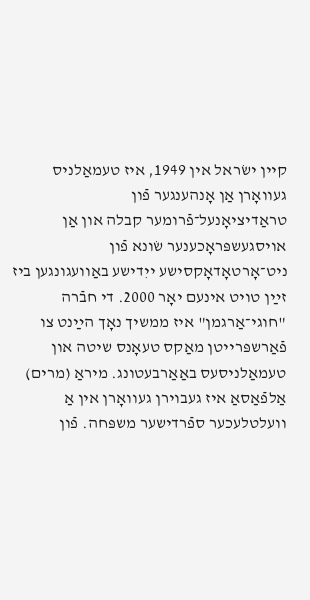קיין ישׂראל אין 1949, איז טעמאַלניס געוואָרן אַן אָנהענגער פֿון טראַדיציאָנעל־פֿרומער קבלה און אַן אויסגעשפּראָכענער שׂונא פֿון ניט־אָרטאָדאָקסישע ייִדישע באַוועגונגען ביז זײַן טויט אינעם יאָר 2000. די חבֿרה "חוגי־אַרגמן" איז ממשיך נאָך הײַנט צו פֿאַרשפּרייטן מאַקס טעאָנס שיטה און טעמאַלניסעס באַאַרבעטונג. מיראַ (מרים) אַלפֿאַסאַ איז געבוירן געוואָרן אין אַ וועלטלעכער ספֿרדישער משפּחה. פֿון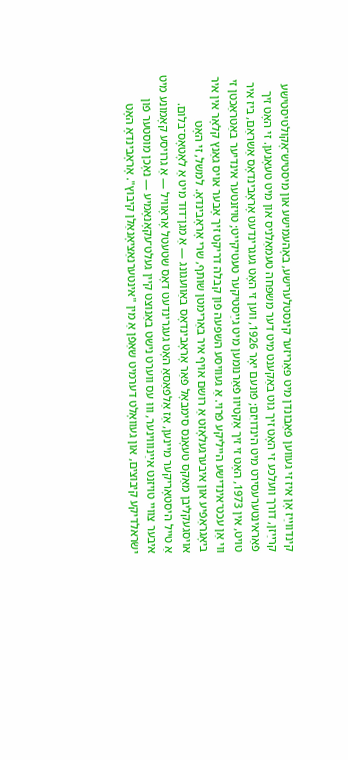קינדווײַז אָן איז זי געווען פֿאַבונדן מיט פּאַריזער קינסטלערישע, באָהעמישע און מיסטיש־אָקולטיסטישע קרײַזן, דורך וועלכע זי האָט זיך גוט באַקענט מיט דער משפּחה טעמאַלניס און מיט טעאָנען. זי האָט זיך פֿאַראינטערעסירט מיט הינדויִזם; פֿונעם יאָר 1926, ווען זי האָט געגרינדעט אָראָבינדאָס אַשראַם, ביז איר טויט, אין 1973, האָט זי זיך אַקטיוו פֿאַרנומען מיט גײַסטיקער טעטיקייט; טויזנטער אינדיער באַטראַכטן זי ווי אַן עכט־אינדישע הייליקע פֿרוי. אַ געוויסע השפּעה פֿון קבלה דריקט זיך אָבער אויס גאַנץ קלאָר אין איר ביאָגראַפֿיע און איבערגעלאָזט אַ רושם אויף איר באַרימטן שותּף, שרי אָראָבינדאָ. למשל, זי האָט אויסגעקליבן מאַקס טעאָנס סימבאָל פֿאַר אָראָבינדאָס באַוועגונג — אַ מגן־דוד מיט אַ לאָטאָס־בלום.
אַ טייל היסטאָריקער מיינען, אַז אַלפֿאַסאַ האָט געגרינדעט דאָס שטעטל אָראָוויל — אַ גרויסע קאָמונע מיט איבער צוויי טויזנט אײַנוווינער, וווּ עס ווערט נישט באַנוצט קיין געלט־עקאָנאָמיע — נאָכן מוסטער פֿון ישׂראלדיקע קיבוצים, און געוואָלט דערמיט שאַפֿן אַ מין "אינטערנאַציאָנאַלן קיבוץ". אָראָבינדאָ האָט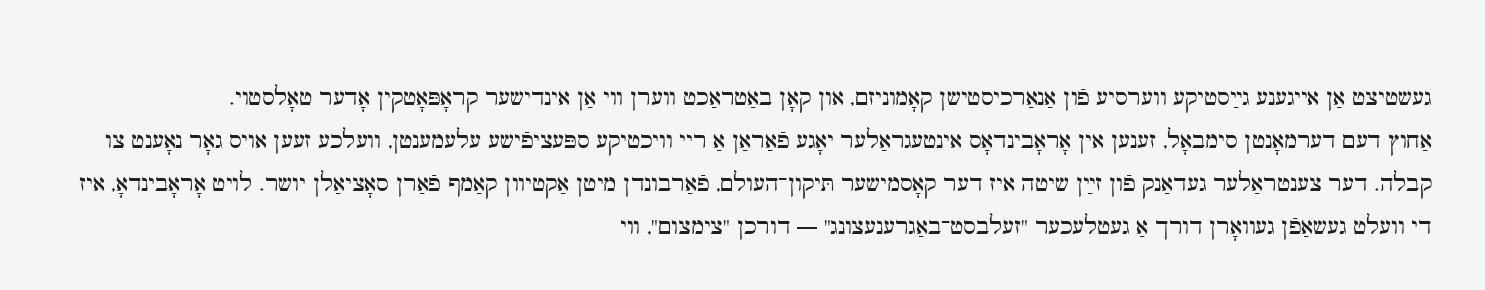געשטיצט אַן אייגענע גײַסטיקע ווערסיע פֿון אַנאַרכיסטישן קאָמוניזם, און קאָן באַטראַכט ווערן ווי אַן אינדישער קראָפּאָטקין אָדער טאָלסטוי.
אַחוץ דעם דערמאָנטן סימבאָל, זענען אין אָראָבינדאָס אינטעגראַלער יאָגע פֿאַראַן אַ ריי וויכטיקע ספּעציפֿישע עלעמענטן, וועלכע זעען אויס גאָר נאָענט צו קבלה. דער צענטראַלער געדאַנק פֿון זײַן שיטה איז דער קאָסמישער תּיקון־העולם, פֿאַרבונדן מיטן אַקטיוון קאַמף פֿאַרן סאָציאַלן יושר. לויט אָראָבינדאָ, איז די וועלט געשאַפֿן געוואָרן דורך אַ געטלעכער "זעלבסט־באַגרענעצונג" — דורכן "צימצום", ווי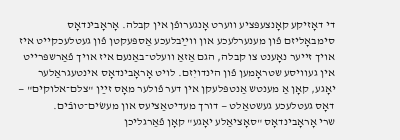די דאָזיקע קאָנצעפּציע ווערט אָנגערופֿן אין קבלה. אָראָבינדאָס סימבאָליזם פֿון מענערלעכע און ווײַבלעכע אַספּעקטן פֿון געטלעכקייט איז אויך זייער נאָענט צו קבלה, הגם אַזאַ וועלט־באַנעם איז אויך פֿאַרשפּרייט אין געוויסע שטראָמען פֿון הינדויִזם. לויט אָראָבינדאָס אינטעגראַלער יאָגע, קאָן אַ מענטש אַנטפּלעקן אין דער פֿולער מאָס זײַן "צלם־אלוקים" — דאָס געטלעכע געשטאַלט — דורך מעדיטאַציעס און מעשׂים־טובֿים.
שרי אָראָבינדאָס "סאָציאַלע יאָגע" קאָן פֿאַרגליכן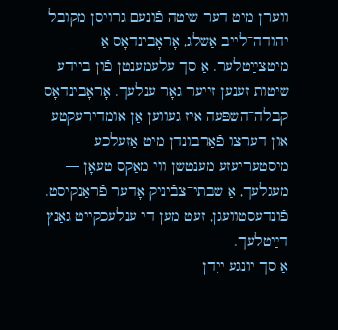ווערן מיט דער שיטה פֿונעם גרויסן מקובל יהודה־לייב אַשלג, אָראָבינדאָס אַ מיטצײַטלער. אַ סך עלעמענטן פֿון ביידע שיטות זענען זייער גאָר ענלעך. אָראָבינדאָס קבלה־השפּעה איז געווען אַן אומדירעקטע און דערצו פֿאַרבונדן מיט אַזעלכע מיסטעריעזע מענטשן ווי מאַקס טעאָן — מעגלעך, אַ שבתי־צבֿיניק אָדער פֿראַנקיסט. פֿונדעסטוועגן, זעט מען די ענלעכקייט גאַנץ דײַטלעך.
אַ סך יונגע ייִדן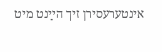אינטערעסירן זיך הײַנט מיט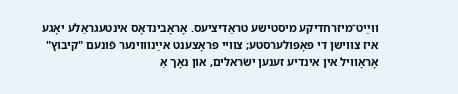ווײַט־מיזרחדיקע מיסטישע טראַדיציעס. אָראָבינדאָס אינטעגראַלע יאָגע איז צווישן די פּאָפּולערסטע; צוויי פּראָצענט אײַנוווינער פֿונעם "קיבוץ" אָראָוויל אין אינדיע זענען ישׂראלים, און נאָך אַ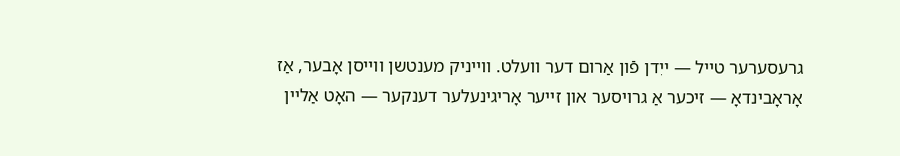גרעסערער טייל — ייִדן פֿון אַרום דער וועלט. ווייניק מענטשן ווייסן אָבער, אַז אָראָבינדאָ — זיכער אַ גרויסער און זייער אָריגינעלער דענקער — האָט אַליין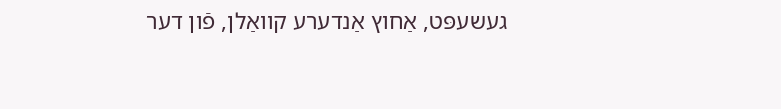געשעפּט, אַחוץ אַנדערע קוואַלן, פֿון דער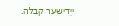ייִדישער קבלה.